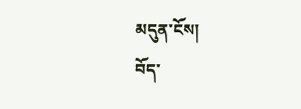མདུན་ངོས།
བོད་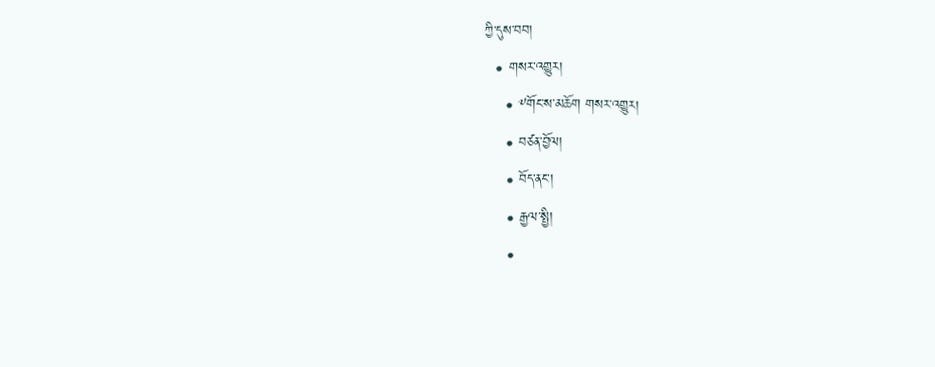ཀྱི་དུས་བབ།
  • གསར་འགྱུར།
    • ༸གོང་ས་མཆོག གསར་འགྱུར།
    • བཙན་བྱོལ།
    • བོད་ནང་།
    • རྒྱལ་སྤྱི།
    •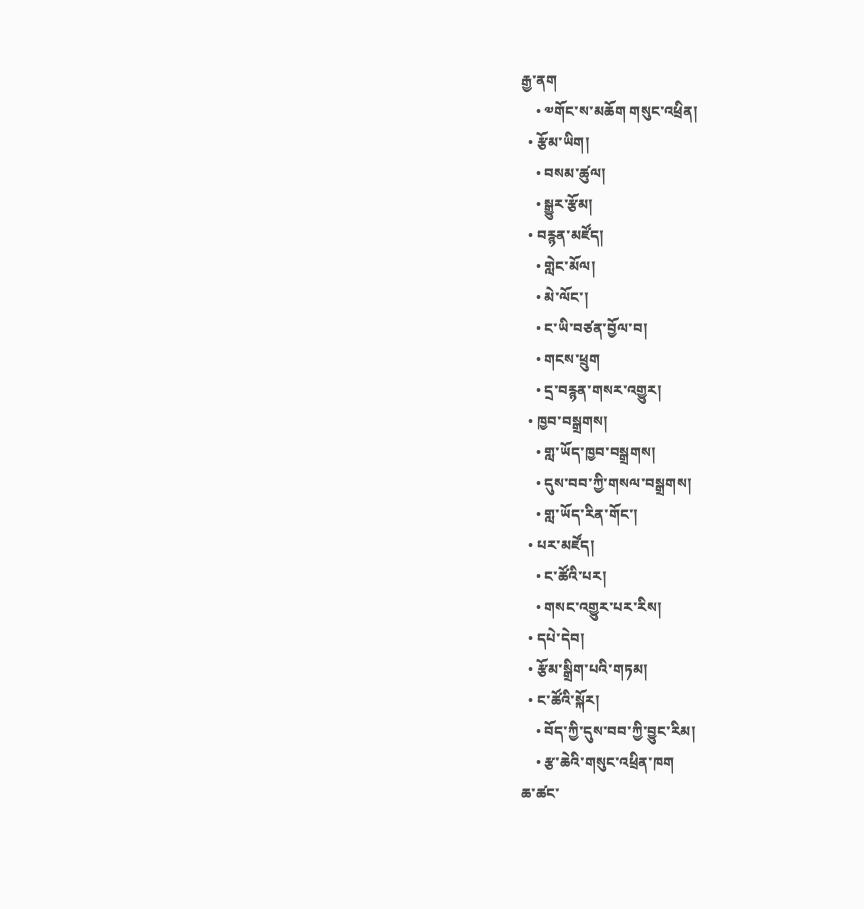རྒྱ་ནག
    • ༧གོང་ས་མཆོག གསུང་འཕྲིན།
  • རྩོམ་ཡིག།
    • བསམ་ཚུལ།
    • སྒྱུར་རྩོམ།
  • བརྙན་མཛོད།
    • གླེང་མོལ།
    • མེ་ལོང་།
    • ང་ཡི་བཙན་བྱོལ་བ།
    • གངས་ཕྲུག
    • དྲ་བརྙན་གསར་འགྱུར།
  • ཁྱབ་བསྒྲགས།
    • གླ་ཡོད་ཁྱབ་བསྒྲགས།
    • དུས་བབ་ཀྱི་གསལ་བསྒྲགས།
    • གླ་ཡོད་རིན་གོང་།
  • པར་མཛོད།
    • ང་ཚོའི་པར།
    • གསང་འགྱུར་པར་རིས།
  • དཔེ་དེབ།
  • རྩོམ་སྒྲིག་པའི་གཏམ།
  • ང་ཚོའི་སྐོར།
    • བོད་ཀྱི་དུས་བབ་ཀྱི་བྱུང་རིམ།
    • རྩ་ཆེའི་གསུང་འཕྲིན་ཁག
ཆ་ཚང་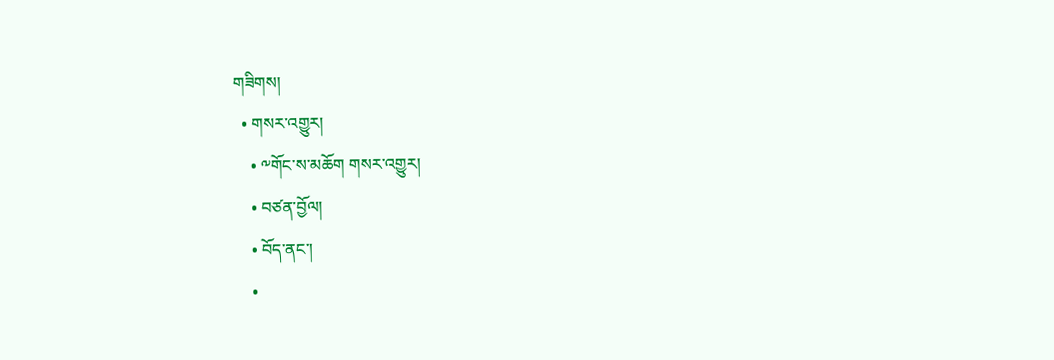གཟིགས།
  • གསར་འགྱུར།
    • ༸གོང་ས་མཆོག གསར་འགྱུར།
    • བཙན་བྱོལ།
    • བོད་ནང་།
    •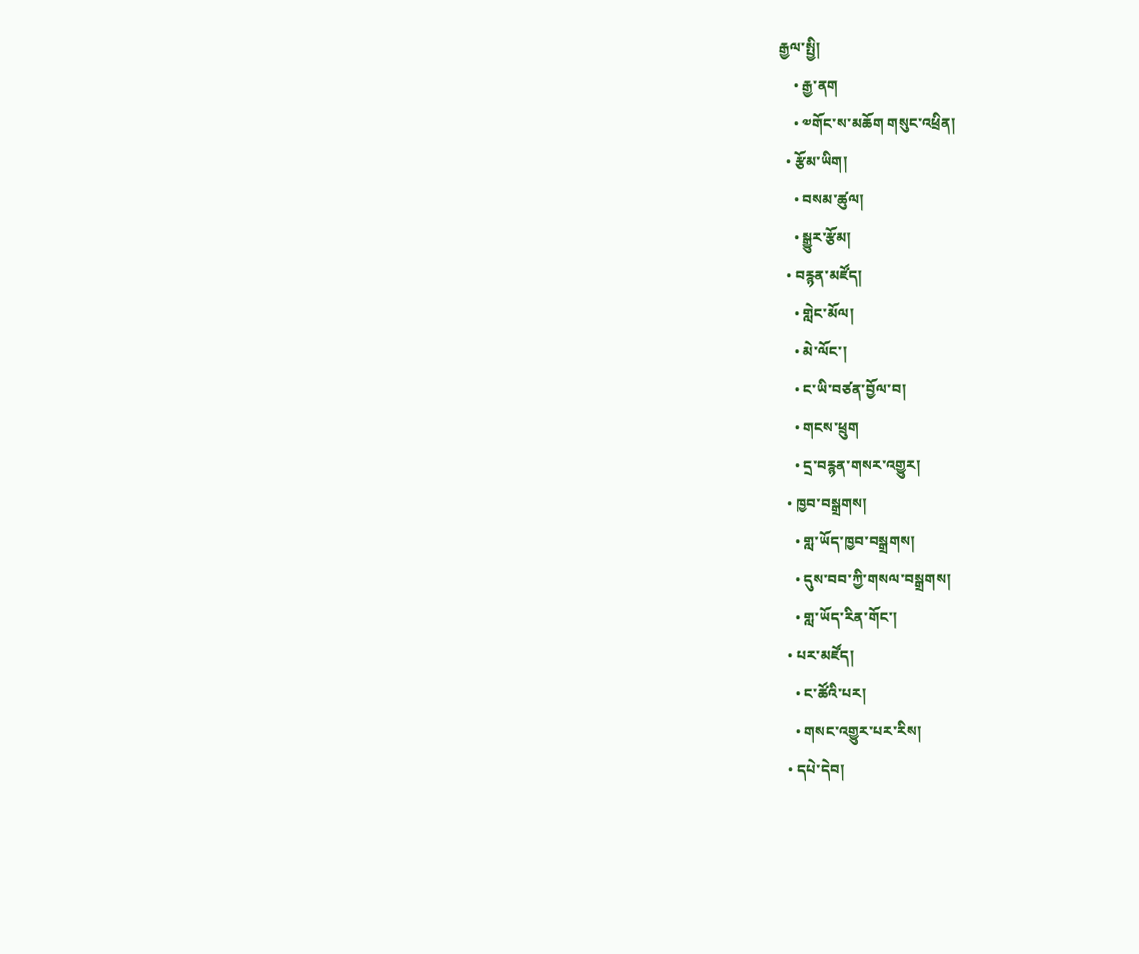རྒྱལ་སྤྱི།
    • རྒྱ་ནག
    • ༧གོང་ས་མཆོག གསུང་འཕྲིན།
  • རྩོམ་ཡིག།
    • བསམ་ཚུལ།
    • སྒྱུར་རྩོམ།
  • བརྙན་མཛོད།
    • གླེང་མོལ།
    • མེ་ལོང་།
    • ང་ཡི་བཙན་བྱོལ་བ།
    • གངས་ཕྲུག
    • དྲ་བརྙན་གསར་འགྱུར།
  • ཁྱབ་བསྒྲགས།
    • གླ་ཡོད་ཁྱབ་བསྒྲགས།
    • དུས་བབ་ཀྱི་གསལ་བསྒྲགས།
    • གླ་ཡོད་རིན་གོང་།
  • པར་མཛོད།
    • ང་ཚོའི་པར།
    • གསང་འགྱུར་པར་རིས།
  • དཔེ་དེབ།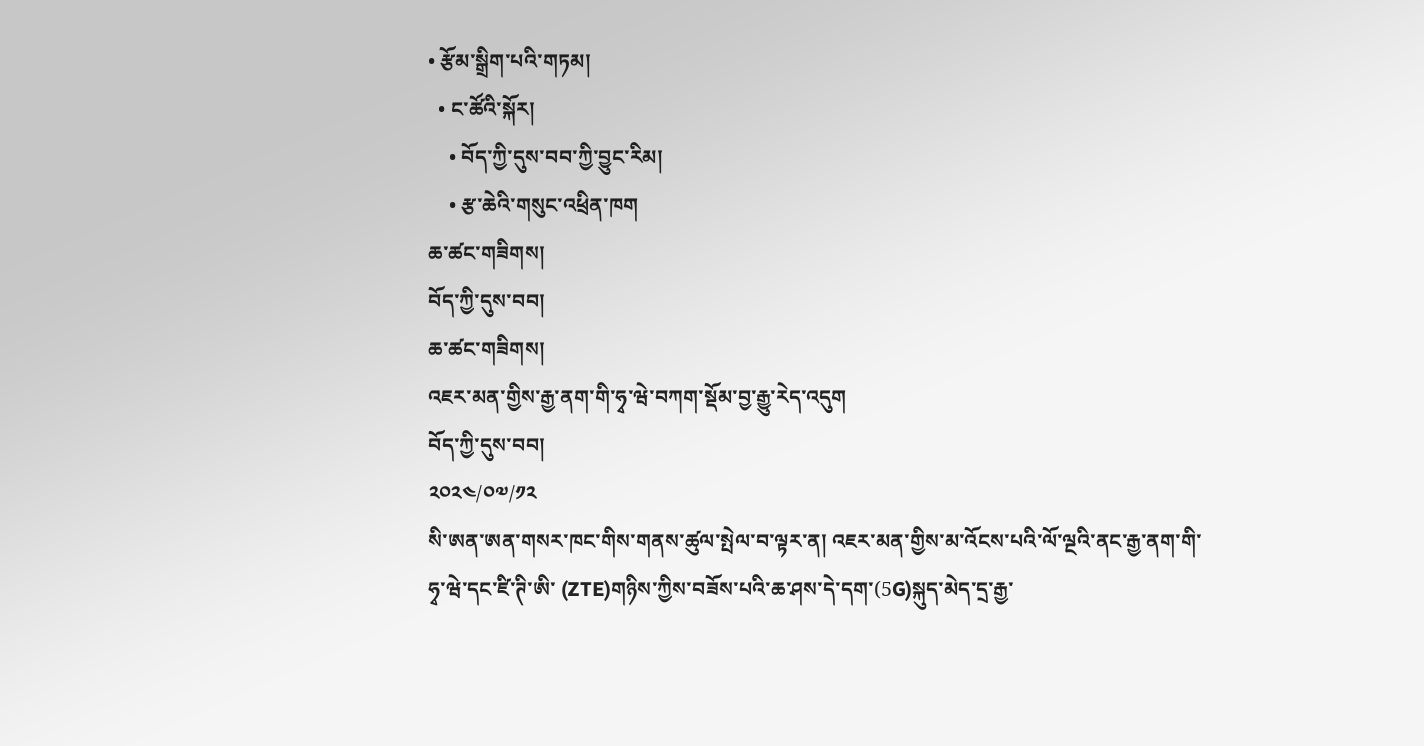• རྩོམ་སྒྲིག་པའི་གཏམ།
  • ང་ཚོའི་སྐོར།
    • བོད་ཀྱི་དུས་བབ་ཀྱི་བྱུང་རིམ།
    • རྩ་ཆེའི་གསུང་འཕྲིན་ཁག
ཆ་ཚང་གཟིགས།
བོད་ཀྱི་དུས་བབ།
ཆ་ཚང་གཟིགས།
འཇར་མན་གྱིས་རྒྱ་ནག་གི་ཧྭ་ཝེ་བཀག་སྡོམ་བྱ་རྒྱུ་རེད་འདུག
བོད་ཀྱི་དུས་བབ།
༢༠༢༤/༠༧/༡༢
སི་ཨན་ཨན་གསར་ཁང་གིས་གནས་ཚུལ་སྤེལ་བ་ལྟར་ན། འཇར་མན་གྱིས་མ་འོངས་པའི་ལོ་ལྔའི་ནང་རྒྱ་ནག་གི་ཧྭ་ཝེ་དང་ཛི་ཊི་ཨི་ (ZTE)གཉིས་ཀྱིས་བཟོས་པའི་ཆ་ཤས་དེ་དག་(5G)སྐུད་མེད་དྲ་རྒྱ་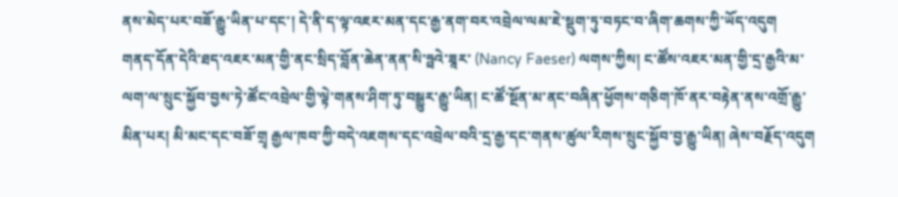ནས་མེད་པར་བཟོ་རྒྱུ་ཡིན་པ་དང་། དེ་ནི་ད་ལྟ་འཇར་མན་དང་རྒྱ་ནག་བར་འབྲེལ་ལམ་ཇེ་སྡུག་ཏུ་བཏང་བ་ཞིག་ཆགས་ཀྱི་ཡོད་འདུག
གནད་དོན་དེའི་ཐད་འཇར་མན་གྱི་ནང་སྲིད་བློན་ཆེན་ནན་སི་ཧྥའེ་ཟཱར་ (Nancy Faeser) ལགས་ཀྱིས། ང་ཚོས་འཇར་མན་གྱི་དྲ་རྒྱའི་མ་ལག་ལ་སྲུང་སྐྱོབ་བྱས་ཏེ་ཚོང་འབྲེལ་གྱི་ལྟེ་གནས་ཤིག་ཏུ་བསྒྱུར་རྒྱུ་ཡིན། ང་ཚོ་སྔོན་མ་ནང་བཞིན་ཕྱོགས་གཅིག་ཁོ་ནར་བརྟེན་ནས་འགྲོ་རྒྱུ་མིན་པར། མི་མང་དང་བཟོ་གྲྭ རྒྱལ་ཁབ་ཀྱི་བདེ་འཇགས་དང་འབྲེལ་བའི་དྲ་རྒྱ་དང་གནས་ཚུལ་རིགས་སྲུང་སྐྱོབ་བྱ་རྒྱུ་ཡིན། ཞེས་བརྗོད་འདུག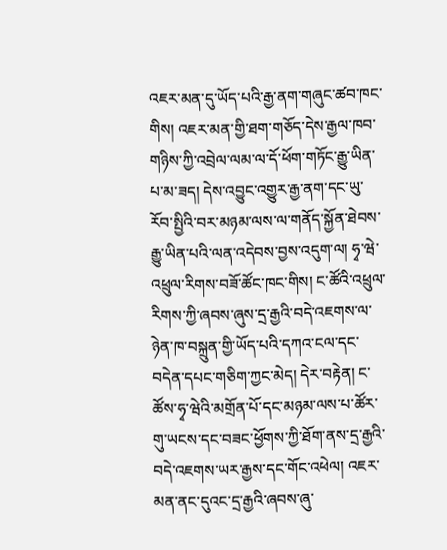འཇར་མན་དུ་ཡོད་པའི་རྒྱ་ནག་གཞུང་ཚབ་ཁང་གིས། འཇར་མན་གྱི་ཐག་གཅོད་དེས་རྒྱལ་ཁབ་གཉིས་ཀྱི་འབྲེལ་ལམ་ལ་དོ་ཕོག་གཏོང་རྒྱུ་ཡིན་པ་མ་ཟད། དེས་འབྱུང་འགྱུར་རྒྱ་ནག་དང་ཡུ་རོབ་སྤྱིའི་བར་མཉམ་ལས་ལ་གནོད་སྐྱོན་ཐེབས་རྒྱུ་ཡིན་པའི་ལན་འདེབས་བྱས་འདུག་ལ། ཧྭ་ཝེ་འཕྲུལ་རིགས་བཟོ་ཚོང་ཁང་གིས། ང་ཚོའི་འཕྲུལ་རིགས་ཀྱི་ཞབས་ཞུས་དྲ་རྒྱའི་བདེ་འཇགས་ལ་ཉེན་ཁ་བསྐྲུན་གྱི་ཡོད་པའི་དཀའ་ངལ་དང་བདེན་དཔང་གཅིག་ཀྱང་མེད། དེར་བརྟེན། ང་ཚོས་ཧྭ་ཝེའི་མགྲོན་པོ་དང་མཉམ་ལས་པ་ཚོར་གུ་ཡངས་དང་བཟང་ཕྱོགས་ཀྱི་ཐོག་ནས་དྲ་རྒྱའི་བདེ་འཇགས་ཡར་རྒྱས་དང་གོང་འཕེལ། འཇར་མན་ནང་དུའང་དྲ་རྒྱའི་ཞབས་ཞུ་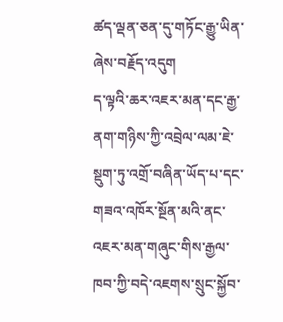ཚད་ལྡན་ཅན་དུ་གཏོང་རྒྱུ་ཡིན་ཞེས་བརྗོད་འདུག
ད་ལྟའི་ཆར་འཇར་མན་དང་རྒྱ་ནག་གཉིས་ཀྱི་འབྲེལ་ལམ་ཇེ་སྡུག་ཏུ་འགྲོ་བཞིན་ཡོད་པ་དང་གཟའ་འཁོར་སྔོན་མའི་ནང་འཇར་མན་གཞུང་གིས་རྒྱལ་ཁབ་ཀྱི་བདེ་འཇགས་སྲུང་སྐྱོབ་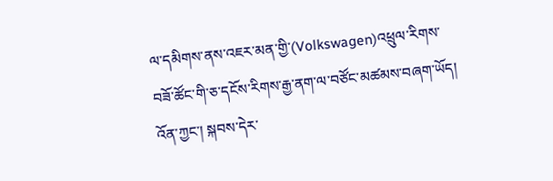ལ་དམིགས་ནས་འཇར་མན་གྱི་(Volkswagen)འཕྲུལ་རིགས་བཟོ་ཚོང་གི་ཅ་དངོས་རིགས་རྒྱ་ནག་ལ་བཙོང་མཚམས་བཞག་ཡོད། འོན་ཀྱང་། སྐབས་དེར་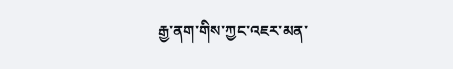རྒྱ་ནག་གིས་ཀྱང་འཇར་མན་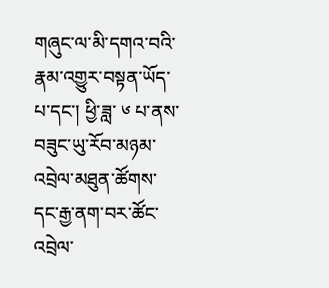གཞུང་ལ་མི་དགའ་བའི་རྣམ་འགྱུར་བསྟན་ཡོད་པ་དང་། ཕྱི་ཟླ་ ༦ པ་ནས་བཟུང་ཡུ་རོབ་མཉམ་འབྲེལ་མཐུན་ཚོགས་དང་རྒྱ་ནག་བར་ཚོང་འབྲེལ་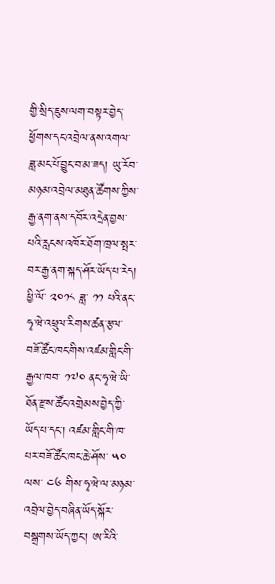གྱི་སྲིད་ཇུས་ལག་བསྟར་བྱེད་ཕྱོགས་དང་འབྲེལ་ནས་འགལ་ཟླ་མང་པོ་བྱུང་བ་མ་ཟད། ཡུ་རོབ་མཉམ་འབྲེལ་མཐུན་ཚོགས་ཀྱིས་རྒྱ་ནག་ནས་དབོར་འདྲེན་བྱས་པའི་རླངས་འཁོར་ཐོག་ཁྲལ་སྤར་བར་རྒྱ་ནག་སྐད་ཤོར་ཡོད་པ་རེད།
ཕྱི་ལོ་ ༢༠༡༨ ཟླ་ ༡༡ པའི་ནང་ཧྭ་ཝེ་འཕྲུལ་རིགས་ཚན་རྩལ་བཟོ་ཚོང་ཁང་གིས་འཛམ་གླིང་གི་རྒྱལ་ཁབ་ ༡༧༠ ནང་ཧྭ་ཝེ་ཡི་ཐོན་རྫས་ཚོང་འགྲེམས་བྱེད་ཀྱི་ཡོད་པ་དང་། འཛམ་གླིང་གི་ཁ་པར་བཟོ་ཚོང་ཁང་ཆེ་ཤོས་ ༥༠ ལས་ ༤༦ གིས་ཧྭ་ཝེ་ལ་མཉམ་འབྲེལ་བྱེད་བཞིན་ཡོད་སྐོར་བསྒྲགས་ཡོད་ཀྱང་། ཨ་རིའི་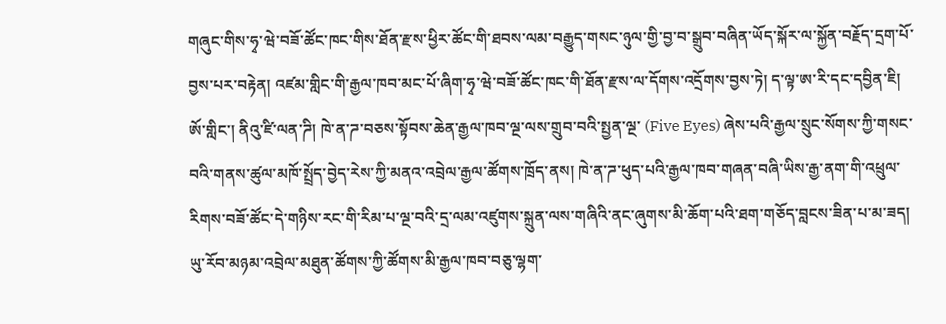གཞུང་གིས་ཧྭ་ཝེ་བཟོ་ཚོང་ཁང་གིས་ཐོན་རྫས་ཕྱིར་ཚོང་གི་ཐབས་ལམ་བརྒྱུད་གསང་ཉུལ་གྱི་བྱ་བ་སྒྲུབ་བཞིན་ཡོད་སྐོར་ལ་སྐྱོན་བརྗོད་དྲག་པོ་བྱས་པར་བརྟེན། འཛམ་གླིང་གི་རྒྱལ་ཁབ་མང་པོ་ཞིག་ཧྭ་ཝེ་བཟོ་ཚོང་ཁང་གི་ཐོན་རྫས་ལ་དོགས་འདྲོགས་བྱས་ཏེ། ད་ལྟ་ཨ་རི་དང་དབྱིན་ཇི། ཨོ་གླིང་། ནིའུ་ཛི་ལན་ཌི། ཁེ་ན་ཌ་བཅས་སྟོབས་ཆེན་རྒྱལ་ཁབ་ལྔ་ལས་གྲུབ་བའི་སྤྱན་ལྔ་ (Five Eyes) ཞེས་པའི་རྒྱལ་སྲུང་སོགས་ཀྱི་གསང་བའི་གནས་ཚུལ་མཁོ་སྤྲོད་བྱེད་རེས་ཀྱི་མནའ་འབྲེལ་རྒྱལ་ཚོགས་ཁྲོད་ནས། ཁེ་ན་ཌ་ཕུད་པའི་རྒྱལ་ཁབ་གཞན་བཞི་ཡིས་རྒྱ་ནག་གི་འཕྲུལ་རིགས་བཟོ་ཚོང་དེ་གཉིས་རང་གི་རིམ་པ་ལྔ་བའི་དྲ་ལམ་འཛུགས་སྐྲུན་ལས་གཞིའི་ནང་ཞུགས་མི་ཆོག་པའི་ཐག་གཅོད་བླངས་ཟིན་པ་མ་ཟད། ཡུ་རོབ་མཉམ་འབྲེལ་མཐུན་ཚོགས་ཀྱི་ཚོགས་མི་རྒྱལ་ཁབ་བཅུ་ལྷག་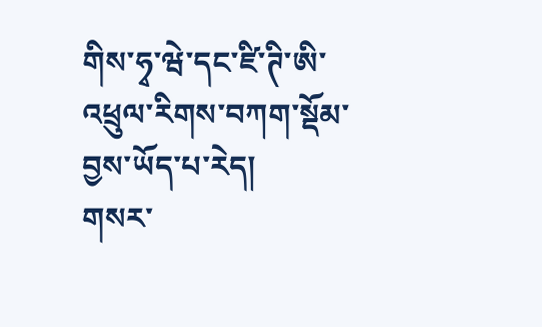གིས་ཧྭ་ཝེ་དང་ཛི་ཊི་ཨི་འཕྲུལ་རིགས་བཀག་སྡོམ་བྱས་ཡོད་པ་རེད།
གསར་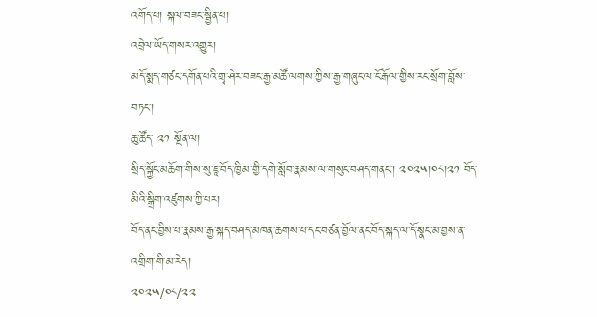འགོད་པ། སྐལ་བཟང་སྦྱིན་པ།
འབྲེལ་ཡོད་གསར་འགྱུར།
མདོ་སྨད་གཙང་དགོན་པའི་གྲྭ་ཤེར་བཟང་རྒྱ་མཚོ་ལགས་ཀྱིས་རྒྱ་གཞུང་ལ་ངོ་རྒོལ་གྱིས་རང་སྲོག་བློས་བཏང་།
ཆུ་ཚོད་ ༢༡ སྔོན་ལ།
སྲིད་སྐྱོང་མཆོག་གིས་སུ་ཇཱ་བོད་ཁྱིམ་གྱི་དགེ་སློབ་རྣམས་ལ་གསུང་བཤད་གནང་། ༢༠༢༥།༠༨།༢༡ བོད་མིའི་སྒྲིག་འཛུགས་ཀྱི་པར།
བོད་ནང་བྱིས་པ་རྣམས་རྒྱ་སྐད་བཤད་མཁན་ཆགས་པ་དང་བཙན་བྱོལ་ནང་བོད་སྐད་ལ་དོ་སྣང་མ་བྱས་ན་འགྲིག་གི་མ་རེད།
༢༠༢༥/༠༨/༢༢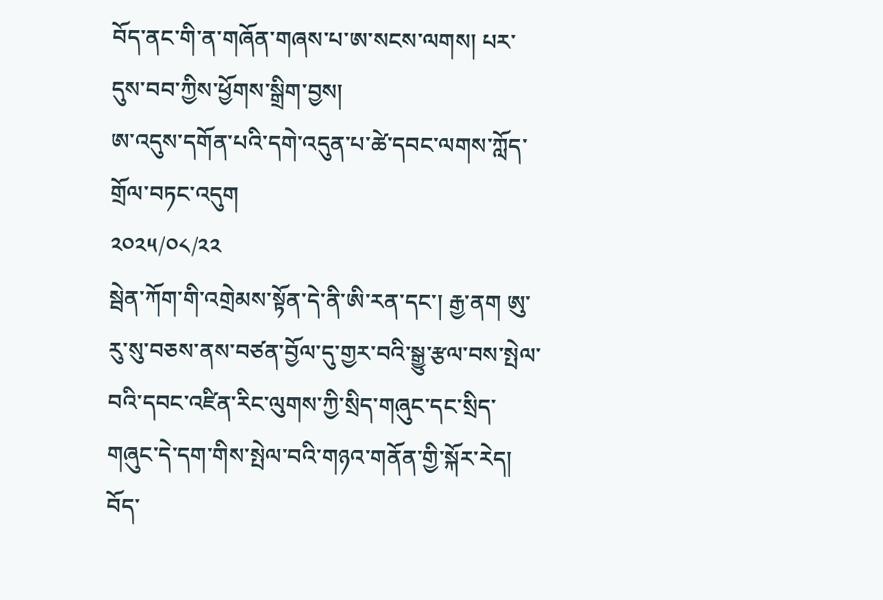བོད་ནང་གི་ན་གཞོན་གཞས་པ་ཨ་སངས་ལགས། པར་དུས་བབ་ཀྱིས་ཕྱོགས་སྒྲིག་བྱས།
ཨ་འདུས་དགོན་པའི་དགེ་འདུན་པ་ཚེ་དབང་ལགས་ཀློད་གྲོལ་བཏང་འདུག
༢༠༢༥/༠༨/༢༢
སྦེན་ཀོག་གི་འགྲེམས་སྟོན་དེ་ནི་ཨི་རན་དང་། རྒྱ་ནག ཨུ་རུ་སུ་བཅས་ནས་བཙན་བྱོལ་དུ་གྱར་བའི་སྒྱུ་རྩལ་བས་སྤེལ་བའི་དབང་འཛིན་རིང་ལུགས་ཀྱི་སྲིད་གཞུང་དང་སྲིད་གཞུང་དེ་དག་གིས་སྤེལ་བའི་གཉའ་གནོན་གྱི་སྐོར་རེད།
བོད་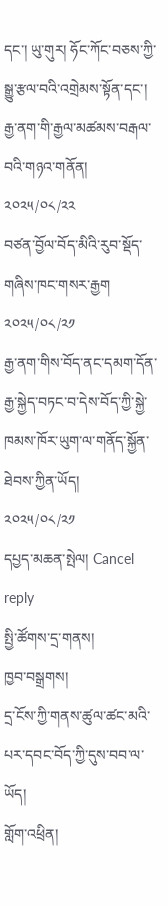དང་། ཡུ་གུར། ཧོང་ཀོང་བཅས་ཀྱི་སྒྱུ་རྩལ་བའི་འགྲེམས་སྟོན་དང་། རྒྱ་ནག་གི་རྒྱལ་མཚམས་བརྒལ་བའི་གཉའ་གནོན།
༢༠༢༥/༠༨/༢༢
བཙན་བྱོལ་བོད་མིའི་རུབ་སྡོད་གཞིས་ཁང་གསར་རྒྱག
༢༠༢༥/༠༨/༢༡
རྒྱ་ནག་གིས་བོད་ནང་དམག་དོན་རྒྱ་སྐྱེད་བཏང་བ་དེས་བོད་ཀྱི་སྐྱེ་ཁམས་ཁོར་ཡུག་ལ་གནོད་སྐྱོན་ཐེབས་ཀྱིན་ཡོད།
༢༠༢༥/༠༨/༢༡
དཔྱད་མཆན་སྤེལ། Cancel reply
སྤྱི་ཚོགས་དྲ་གནས།
ཁྱབ་བསྒྲགས།
དྲ་ངོས་ཀྱི་གནས་ཚུལ་ཚང་མའི་པར་དབང་བོད་ཀྱི་དུས་བབ་ལ་ཡོད།
གློག་འཕྲིན།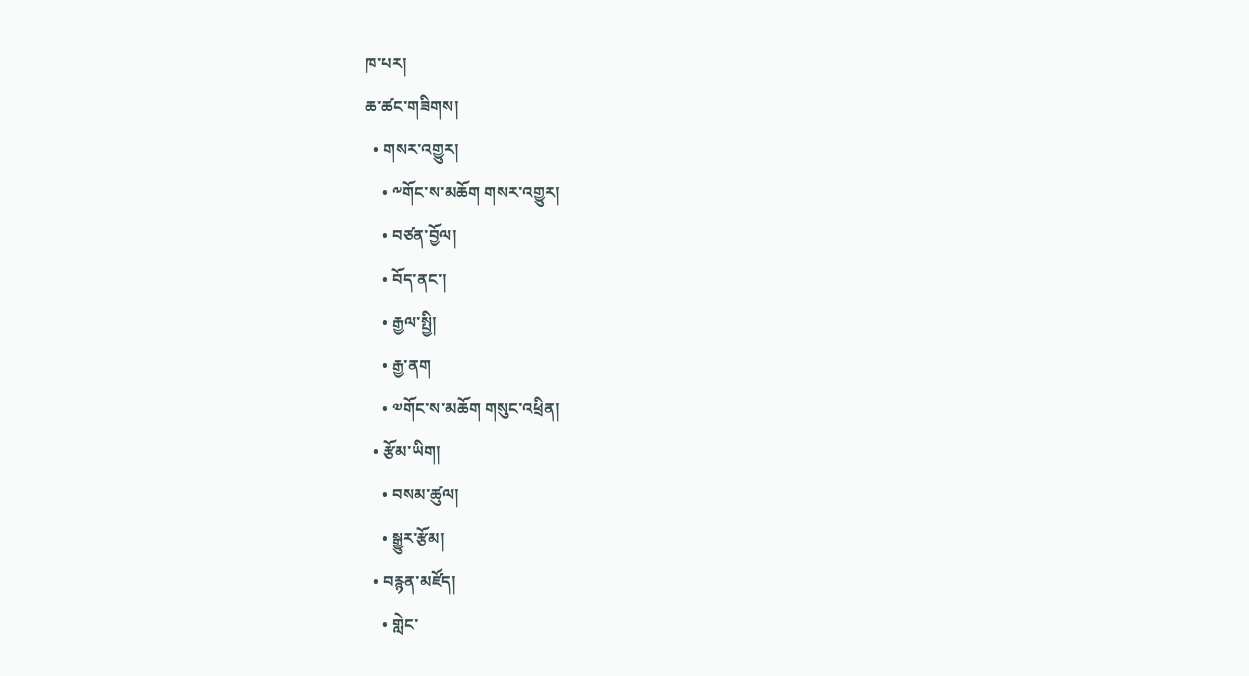ཁ་པར།
ཆ་ཚང་གཟིགས།
  • གསར་འགྱུར།
    • ༸གོང་ས་མཆོག གསར་འགྱུར།
    • བཙན་བྱོལ།
    • བོད་ནང་།
    • རྒྱལ་སྤྱི།
    • རྒྱ་ནག
    • ༧གོང་ས་མཆོག གསུང་འཕྲིན།
  • རྩོམ་ཡིག།
    • བསམ་ཚུལ།
    • སྒྱུར་རྩོམ།
  • བརྙན་མཛོད།
    • གླེང་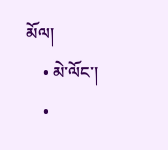མོལ།
    • མེ་ལོང་།
    •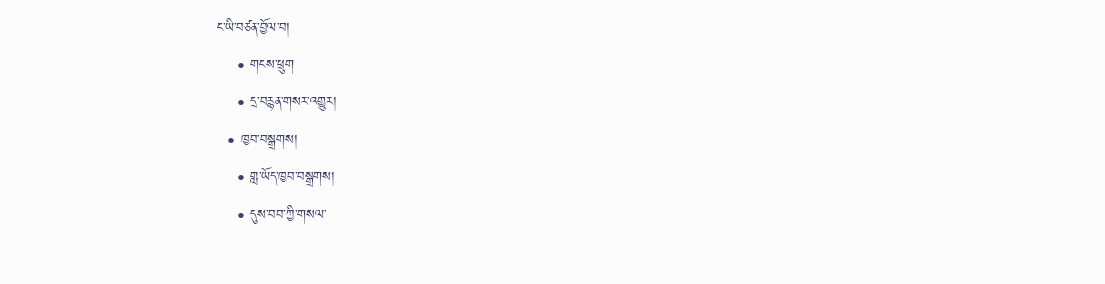ང་ཡི་བཙན་བྱོལ་བ།
    • གངས་ཕྲུག
    • དྲ་བརྙན་གསར་འགྱུར།
  • ཁྱབ་བསྒྲགས།
    • གླ་ཡོད་ཁྱབ་བསྒྲགས།
    • དུས་བབ་ཀྱི་གསལ་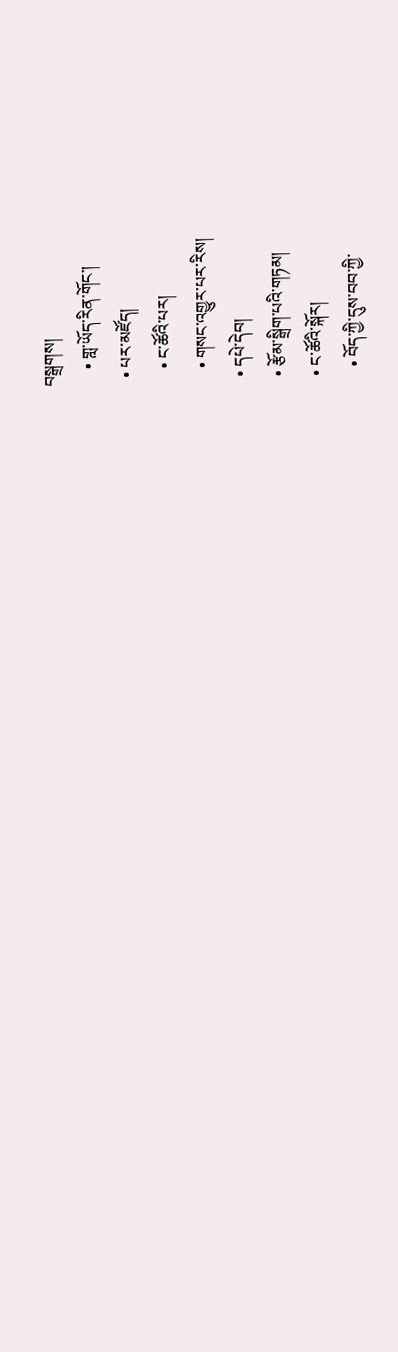བསྒྲགས།
    • གླ་ཡོད་རིན་གོང་།
  • པར་མཛོད།
    • ང་ཚོའི་པར།
    • གསང་འགྱུར་པར་རིས།
  • དཔེ་དེབ།
  • རྩོམ་སྒྲིག་པའི་གཏམ།
  • ང་ཚོའི་སྐོར།
    • བོད་ཀྱི་དུས་བབ་ཀྱི་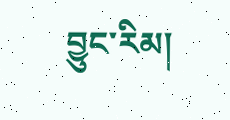བྱུང་རིམ།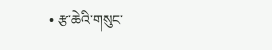• རྩ་ཆེའི་གསུང་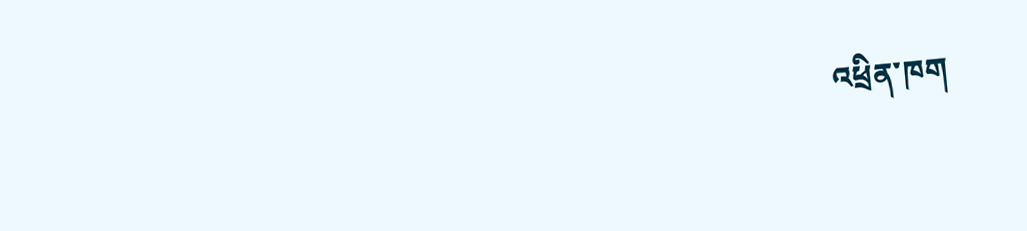འཕྲིན་ཁག